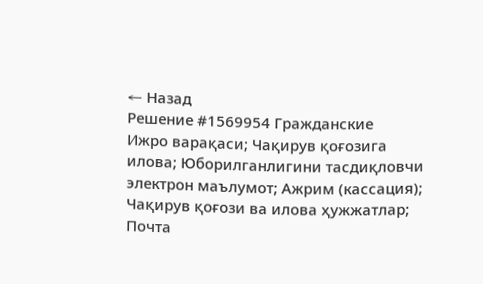← Назад
Решение #1569954 Гражданские
Ижро варақаси; Чақирув қоғозига илова; Юборилганлигини тасдиқловчи электрон маълумот; Ажрим (кассация); Чақирув қоғози ва илова ҳужжатлар; Почта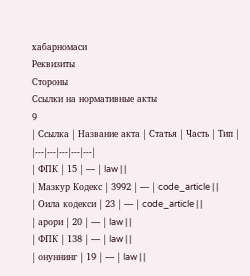хабарномаси
Реквизиты
Стороны
Ссылки на нормативные акты
9
| Ссылка | Название акта | Статья | Часть | Тип |
|---|---|---|---|---|
| ФПК | 15 | — | law | |
| Мазкур Кодекс | 3992 | — | code_article | |
| Оила кодекси | 23 | — | code_article | |
| арори | 20 | — | law | |
| ФПК | 138 | — | law | |
| онуннинг | 19 | — | law | |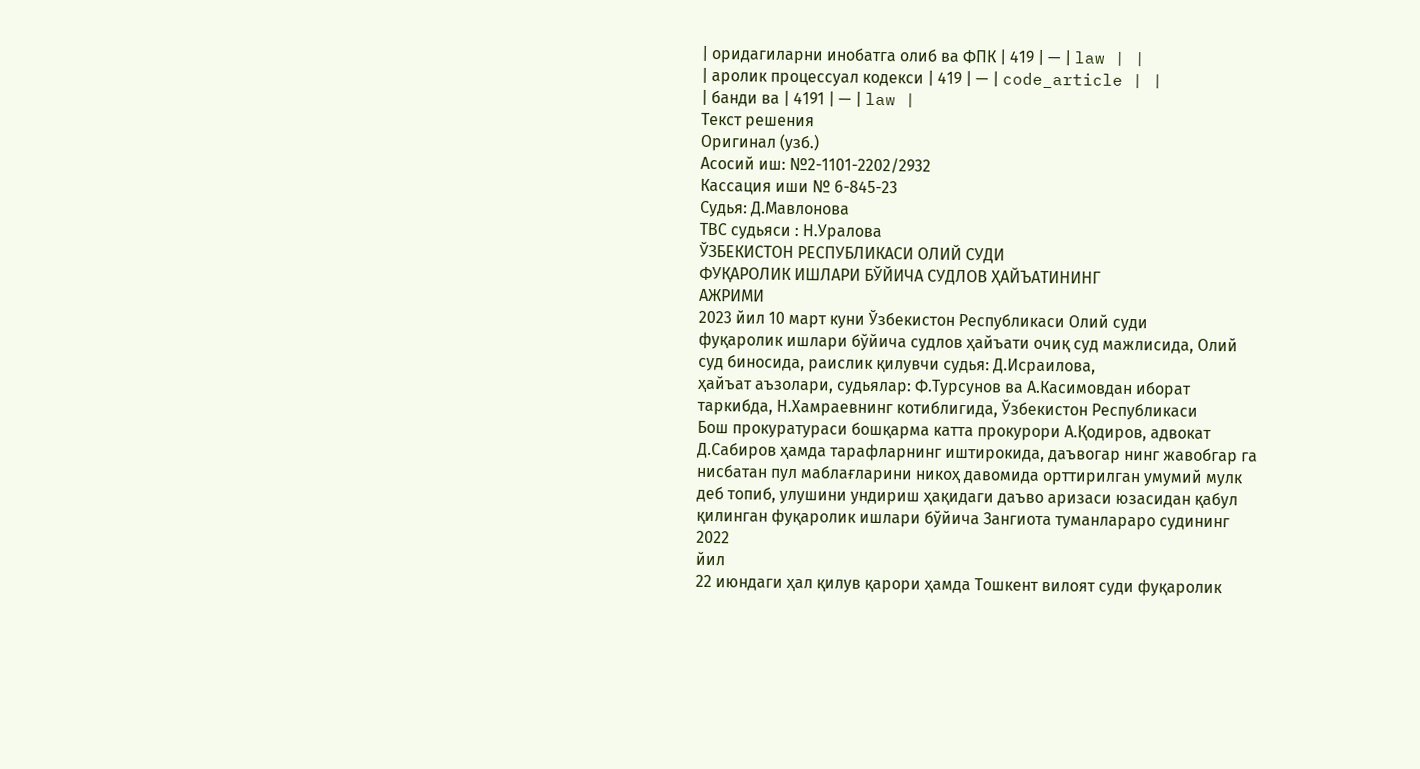| оридагиларни инобатга олиб ва ФПК | 419 | — | law | |
| аролик процессуал кодекси | 419 | — | code_article | |
| банди ва | 4191 | — | law |
Текст решения
Оригинал (узб.)
Асосий иш: №2-1101-2202/2932
Кассация иши № 6-845-23
Судья: Д.Мавлонова
ТВС судьяси : Н.Уралова
ЎЗБЕКИСТОН РЕСПУБЛИКАСИ ОЛИЙ СУДИ
ФУҚАРОЛИК ИШЛАРИ БЎЙИЧА СУДЛОВ ҲАЙЪАТИНИНГ
АЖРИМИ
2023 йил 10 март куни Ўзбекистон Республикаси Олий суди
фуқаролик ишлари бўйича судлов ҳайъати очиқ суд мажлисида, Олий
суд биносида, раислик қилувчи судья: Д.Исраилова,
ҳайъат аъзолари, судьялар: Ф.Турсунов ва А.Касимовдан иборат
таркибда, Н.Хамраевнинг котиблигида, Ўзбекистон Республикаси
Бош прокуратураси бошқарма катта прокурори А.Қодиров, адвокат
Д.Сабиров ҳамда тарафларнинг иштирокида, даъвогар нинг жавобгар га
нисбатан пул маблағларини никоҳ давомида орттирилган умумий мулк
деб топиб, улушини ундириш ҳақидаги даъво аризаси юзасидан қабул
қилинган фуқаролик ишлари бўйича Зангиота туманлараро судининг
2022
йил
22 июндаги ҳал қилув қарори ҳамда Тошкент вилоят суди фуқаролик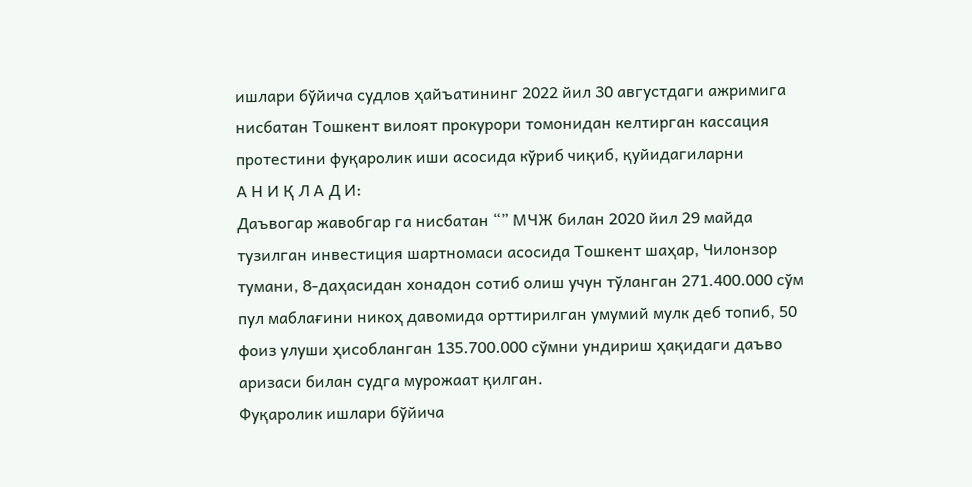ишлари бўйича судлов ҳайъатининг 2022 йил 30 августдаги ажримига
нисбатан Тошкент вилоят прокурори томонидан келтирган кассация
протестини фуқаролик иши асосида кўриб чиқиб, қуйидагиларни
А Н И Қ Л А Д И:
Даъвогар жавобгар га нисбатан “” МЧЖ билан 2020 йил 29 майда
тузилган инвестиция шартномаси асосида Тошкент шаҳар, Чилонзор
тумани, 8-даҳасидан хонадон сотиб олиш учун тўланган 271.400.000 сўм
пул маблағини никоҳ давомида орттирилган умумий мулк деб топиб, 50
фоиз улуши ҳисобланган 135.700.000 сўмни ундириш ҳақидаги даъво
аризаси билан судга мурожаат қилган.
Фуқаролик ишлари бўйича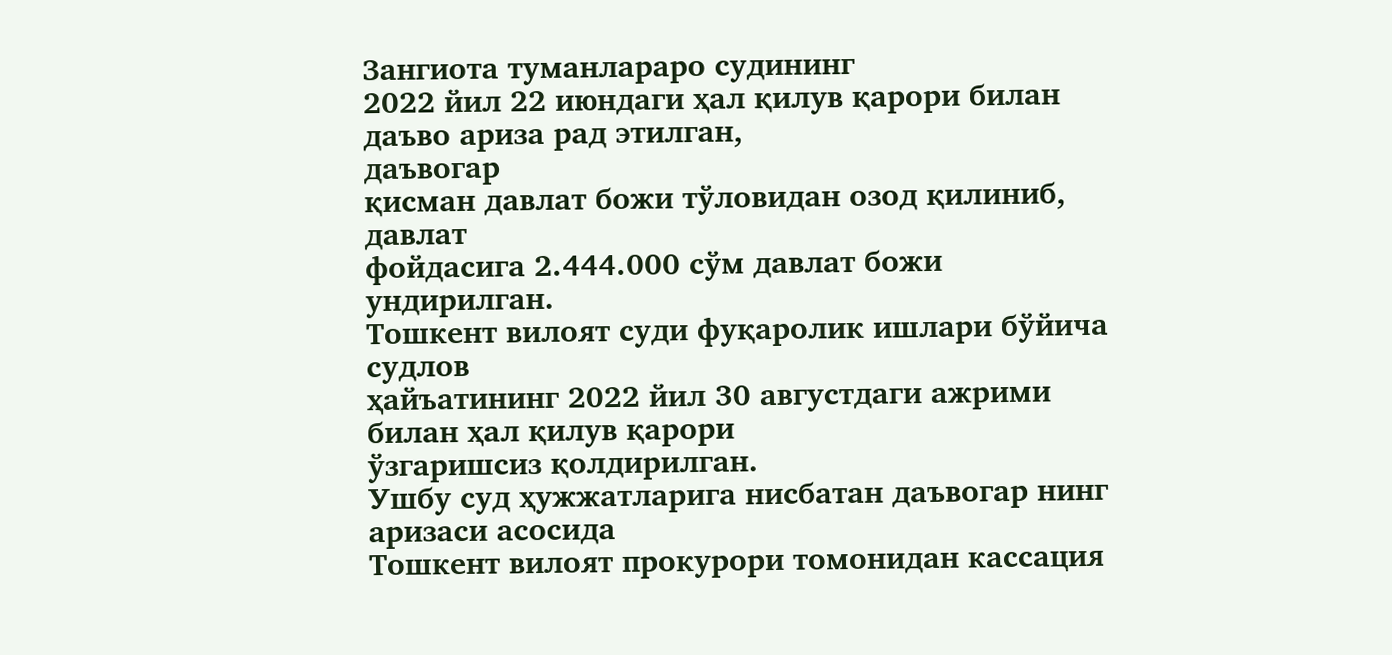Зангиота туманлараро судининг
2022 йил 22 июндаги ҳал қилув қарори билан даъво ариза рад этилган,
даъвогар
қисман давлат божи тўловидан озод қилиниб, давлат
фойдасига 2.444.000 сўм давлат божи ундирилган.
Тошкент вилоят суди фуқаролик ишлари бўйича судлов
ҳайъатининг 2022 йил 30 августдаги ажрими билан ҳал қилув қарори
ўзгаришсиз қолдирилган.
Ушбу суд ҳужжатларига нисбатан даъвогар нинг аризаси асосида
Тошкент вилоят прокурори томонидан кассация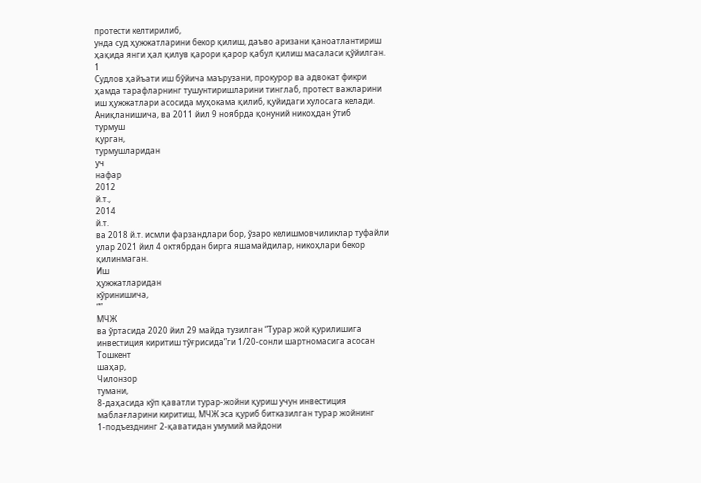протести келтирилиб,
унда суд ҳужжатларини бекор қилиш, даъво аризани қаноатлантириш
ҳақида янги ҳал қилув қарори қарор қабул қилиш масаласи қўйилган.
1
Судлов ҳайъати иш бўйича маърузани, прокурор ва адвокат фикри
ҳамда тарафларнинг тушунтиришларини тинглаб, протест важларини
иш ҳужжатлари асосида муҳокама қилиб, қуйидаги хулосага келади.
Аниқланишича, ва 2011 йил 9 ноябрда қонуний никоҳдан ўтиб
турмуш
қурган,
турмушларидан
уч
нафар
2012
й.т.,
2014
й.т.
ва 2018 й.т. исмли фарзандлари бор, ўзаро келишмовчиликлар туфайли
улар 2021 йил 4 октябрдан бирга яшамайдилар, никоҳлари бекор
қилинмаган.
Иш
ҳужжатларидан
кўринишича,
“”
МЧЖ
ва ўртасида 2020 йил 29 майда тузилган “Турар жой қурилишига
инвестиция киритиш тўғрисида”ги 1/20-сонли шартномасига асосан
Тошкент
шаҳар,
Чилонзор
тумани,
8-даҳасида кўп қаватли турар-жойни қуриш учун инвестиция
маблағларини киритиш, МЧЖ эса қуриб битказилган турар жойнинг
1-подъезднинг 2-қаватидан умумий майдони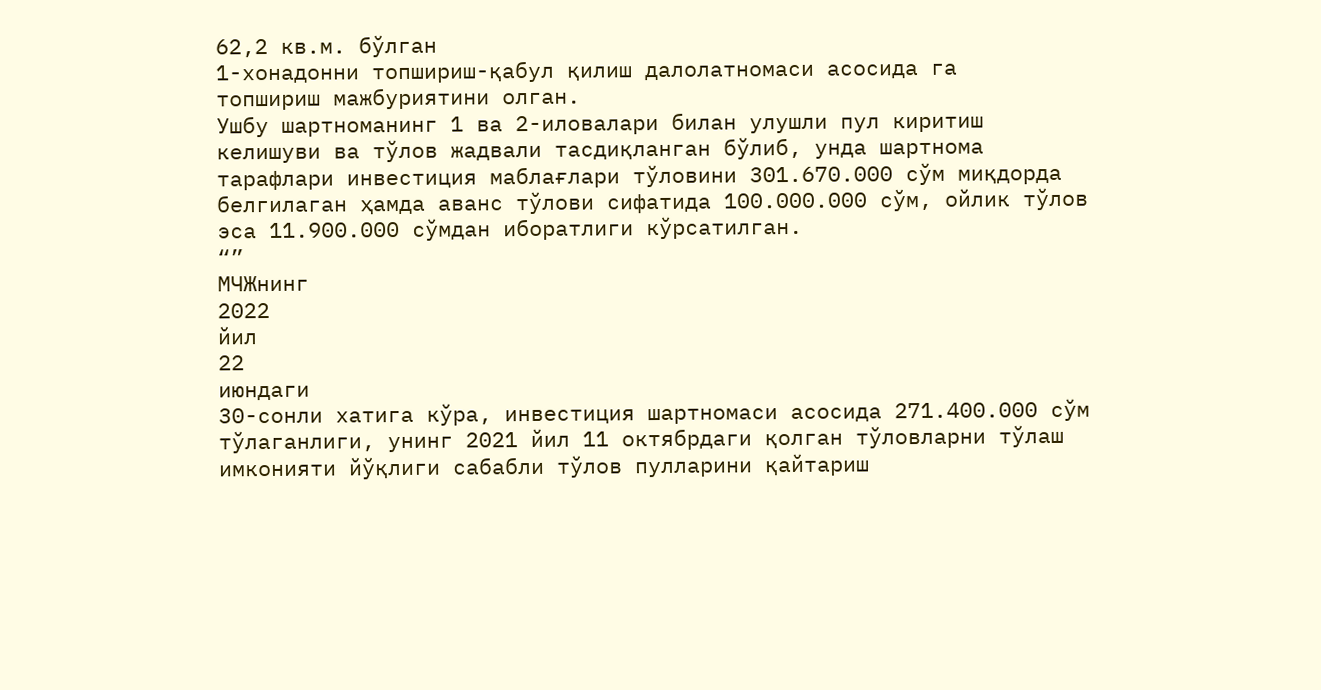62,2 кв.м. бўлган
1-хонадонни топшириш-қабул қилиш далолатномаси асосида га
топшириш мажбуриятини олган.
Ушбу шартноманинг 1 ва 2-иловалари билан улушли пул киритиш
келишуви ва тўлов жадвали тасдиқланган бўлиб, унда шартнома
тарафлари инвестиция маблағлари тўловини 301.670.000 сўм миқдорда
белгилаган ҳамда аванс тўлови сифатида 100.000.000 сўм, ойлик тўлов
эса 11.900.000 сўмдан иборатлиги кўрсатилган.
“”
МЧЖнинг
2022
йил
22
июндаги
30-сонли хатига кўра, инвестиция шартномаси асосида 271.400.000 сўм
тўлаганлиги, унинг 2021 йил 11 октябрдаги қолган тўловларни тўлаш
имконияти йўқлиги сабабли тўлов пулларини қайтариш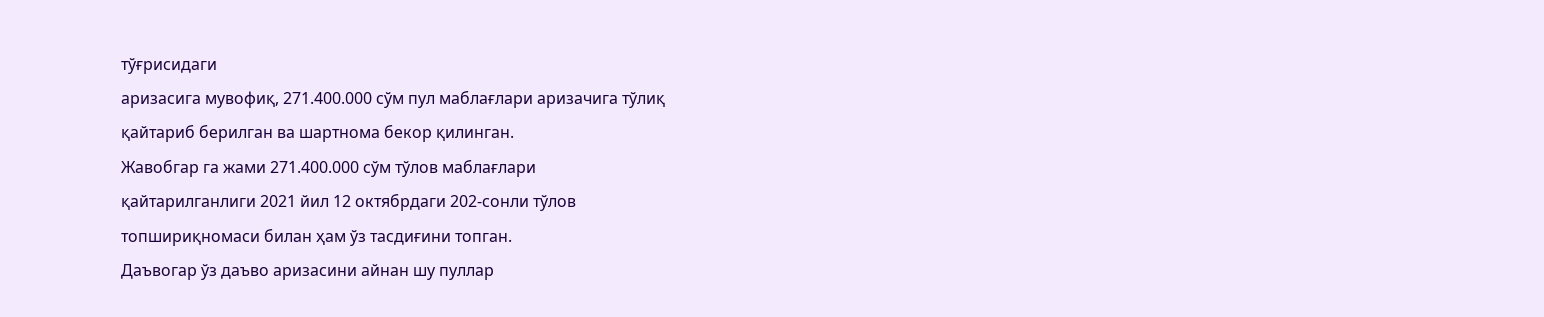тўғрисидаги
аризасига мувофиқ, 271.400.000 сўм пул маблағлари аризачига тўлиқ
қайтариб берилган ва шартнома бекор қилинган.
Жавобгар га жами 271.400.000 сўм тўлов маблағлари
қайтарилганлиги 2021 йил 12 октябрдаги 202-сонли тўлов
топшириқномаси билан ҳам ўз тасдиғини топган.
Даъвогар ўз даъво аризасини айнан шу пуллар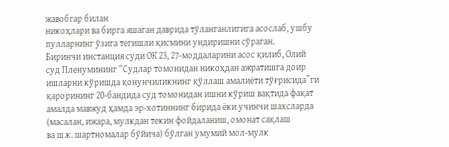жавобгар билан
никоҳлари ва бирга яшаган даврида тўланганлигига асослаб, ушбу
пулларнинг ўзига тегишли қисмини ундиришни сўраган.
Биринчи инстанция суди ОК 23, 27-моддаларини асос қилиб, Олий
суд Пленумининг “Судлар томонидан никоҳдан ажратишга доир
ишларни кўришда қонунчиликнинг қўллаш амалиёти тўғрисида”ги
қарорининг 20-бандида суд томонидан ишни кўриш вақтида фақат
амалда мавжуд ҳамда эр-хотиннинг бирида ёки учинчи шахсларда
(масалан, ижара, мулкдан текин фойдаланиш, омонат сақлаш
ва ш.к. шартномалар бўйича) бўлган умумий мол-мулк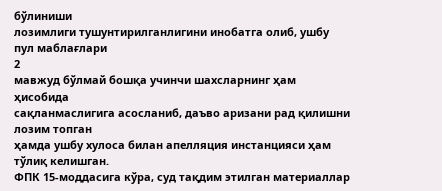бўлиниши
лозимлиги тушунтирилганлигини инобатга олиб, ушбу пул маблағлари
2
мавжуд бўлмай бошқа учинчи шахсларнинг ҳам ҳисобида
сақланмаслигига асосланиб, даъво аризани рад қилишни лозим топган
ҳамда ушбу хулоса билан апелляция инстанцияси ҳам тўлиқ келишган.
ФПК 15-моддасига кўра, суд тақдим этилган материаллар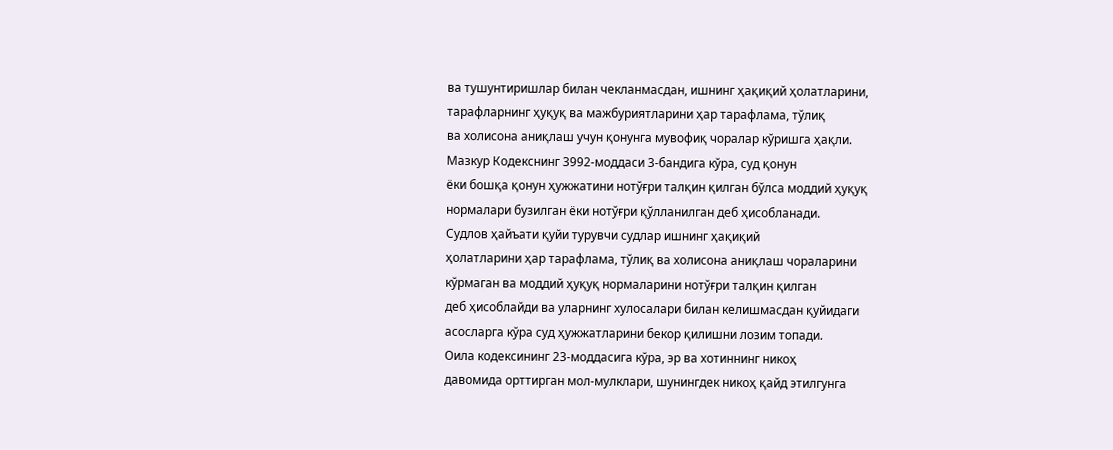ва тушунтиришлар билан чекланмасдан, ишнинг ҳақиқий ҳолатларини,
тарафларнинг ҳуқуқ ва мажбуриятларини ҳар тарафлама, тўлиқ
ва холисона аниқлаш учун қонунга мувофиқ чоралар кўришга ҳақли.
Мазкур Кодекснинг 3992-моддаси 3-бандига кўра, суд қонун
ёки бошқа қонун ҳужжатини нотўғри талқин қилган бўлса моддий ҳуқуқ
нормалари бузилган ёки нотўғри қўлланилган деб ҳисобланади.
Судлов ҳайъати қуйи турувчи судлар ишнинг ҳақиқий
ҳолатларини ҳар тарафлама, тўлиқ ва холисона аниқлаш чораларини
кўрмаган ва моддий ҳуқуқ нормаларини нотўғри талқин қилган
деб ҳисоблайди ва уларнинг хулосалари билан келишмасдан қуйидаги
асосларга кўра суд ҳужжатларини бекор қилишни лозим топади.
Оила кодексининг 23-моддасига кўра, эр ва хотиннинг никоҳ
давомида орттирган мол-мулклари, шунингдек никоҳ қайд этилгунга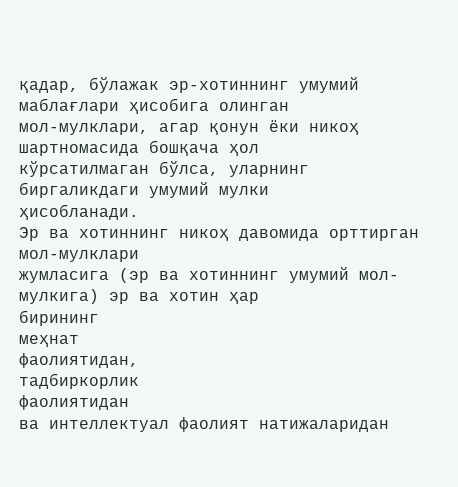қадар, бўлажак эр-хотиннинг умумий маблағлари ҳисобига олинган
мол-мулклари, агар қонун ёки никоҳ шартномасида бошқача ҳол
кўрсатилмаган бўлса, уларнинг биргаликдаги умумий мулки
ҳисобланади.
Эр ва хотиннинг никоҳ давомида орттирган мол-мулклари
жумласига (эр ва хотиннинг умумий мол-мулкига) эр ва хотин ҳар
бирининг
меҳнат
фаолиятидан,
тадбиркорлик
фаолиятидан
ва интеллектуал фаолият натижаларидан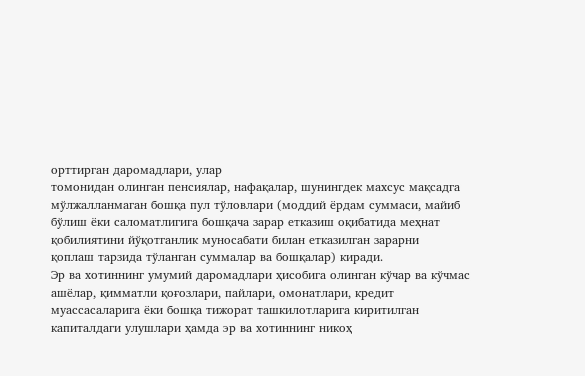орттирган даромадлари, улар
томонидан олинган пенсиялар, нафақалар, шунингдек махсус мақсадга
мўлжалланмаган бошқа пул тўловлари (моддий ёрдам суммаси, майиб
бўлиш ёки саломатлигига бошқача зарар етказиш оқибатида меҳнат
қобилиятини йўқотганлик муносабати билан етказилган зарарни
қоплаш тарзида тўланган суммалар ва бошқалар) киради.
Эр ва хотиннинг умумий даромадлари ҳисобига олинган кўчар ва кўчмас
ашёлар, қимматли қоғозлари, пайлари, омонатлари, кредит
муассасаларига ёки бошқа тижорат ташкилотларига киритилган
капиталдаги улушлари ҳамда эр ва хотиннинг никоҳ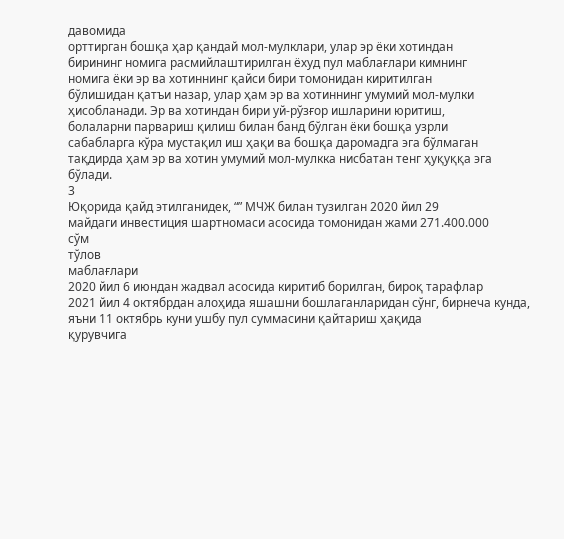давомида
орттирган бошқа ҳар қандай мол-мулклари, улар эр ёки хотиндан
бирининг номига расмийлаштирилган ёхуд пул маблағлари кимнинг
номига ёки эр ва хотиннинг қайси бири томонидан киритилган
бўлишидан қатъи назар, улар ҳам эр ва хотиннинг умумий мол-мулки
ҳисобланади. Эр ва хотиндан бири уй-рўзғор ишларини юритиш,
болаларни парвариш қилиш билан банд бўлган ёки бошқа узрли
сабабларга кўра мустақил иш ҳақи ва бошқа даромадга эга бўлмаган
тақдирда ҳам эр ва хотин умумий мол-мулкка нисбатан тенг ҳуқуққа эга
бўлади.
3
Юқорида қайд этилганидек, “” МЧЖ билан тузилган 2020 йил 29
майдаги инвестиция шартномаси асосида томонидан жами 271.400.000
сўм
тўлов
маблағлари
2020 йил 6 июндан жадвал асосида киритиб борилган, бироқ тарафлар
2021 йил 4 октябрдан алоҳида яшашни бошлаганларидан сўнг, бирнеча кунда, яъни 11 октябрь куни ушбу пул суммасини қайтариш ҳақида
қурувчига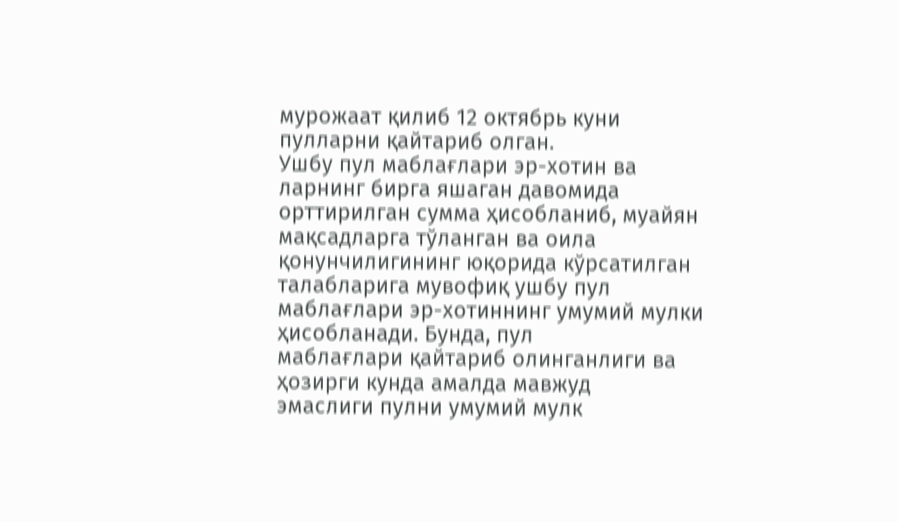мурожаат қилиб 12 октябрь куни пулларни қайтариб олган.
Ушбу пул маблағлари эр-хотин ва ларнинг бирга яшаган давомида
орттирилган сумма ҳисобланиб, муайян мақсадларга тўланган ва оила
қонунчилигининг юқорида кўрсатилган талабларига мувофиқ ушбу пул
маблағлари эр-хотиннинг умумий мулки ҳисобланади. Бунда, пул
маблағлари қайтариб олинганлиги ва ҳозирги кунда амалда мавжуд
эмаслиги пулни умумий мулк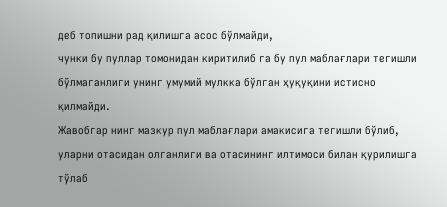деб топишни рад қилишга асос бўлмайди,
чунки бу пуллар томонидан киритилиб га бу пул маблағлари тегишли
бўлмаганлиги унинг умумий мулкка бўлган ҳуқуқини истисно
қилмайди.
Жавобгар нинг мазкур пул маблағлари амакисига тегишли бўлиб,
уларни отасидан олганлиги ва отасининг илтимоси билан қурилишга
тўлаб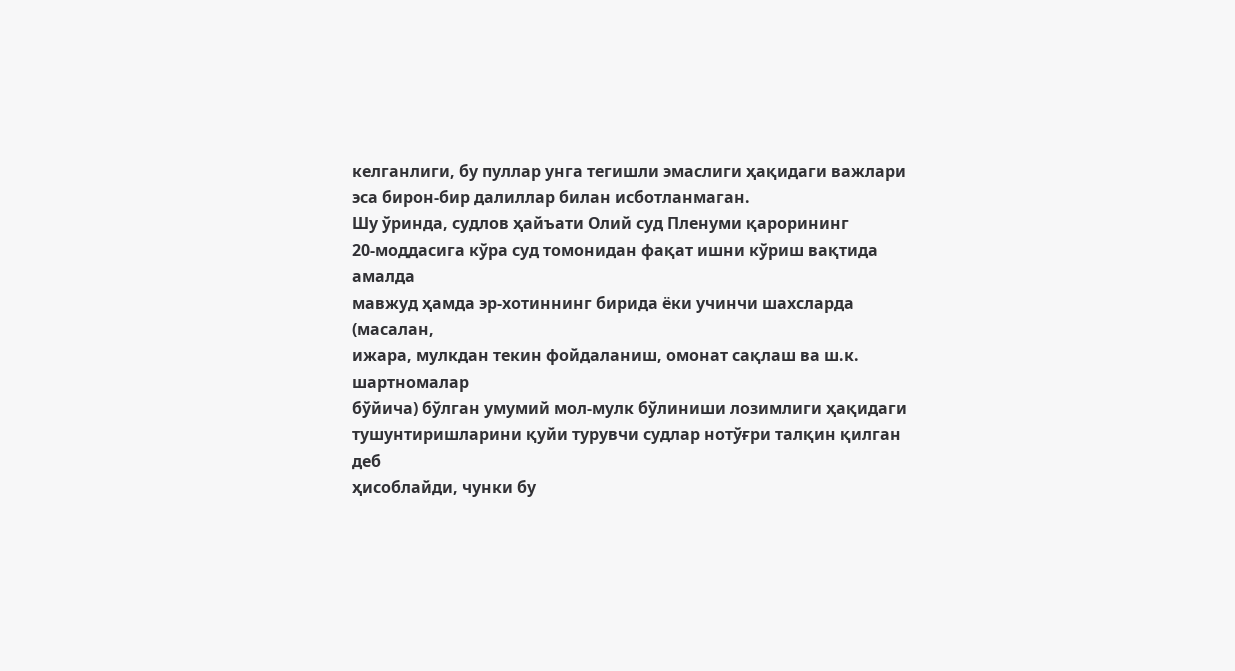келганлиги, бу пуллар унга тегишли эмаслиги ҳақидаги важлари
эса бирон-бир далиллар билан исботланмаган.
Шу ўринда, судлов ҳайъати Олий суд Пленуми қарорининг
20-моддасига кўра суд томонидан фақат ишни кўриш вақтида амалда
мавжуд ҳамда эр-хотиннинг бирида ёки учинчи шахсларда (масалан,
ижара, мулкдан текин фойдаланиш, омонат сақлаш ва ш.к. шартномалар
бўйича) бўлган умумий мол-мулк бўлиниши лозимлиги ҳақидаги
тушунтиришларини қуйи турувчи судлар нотўғри талқин қилган деб
ҳисоблайди, чунки бу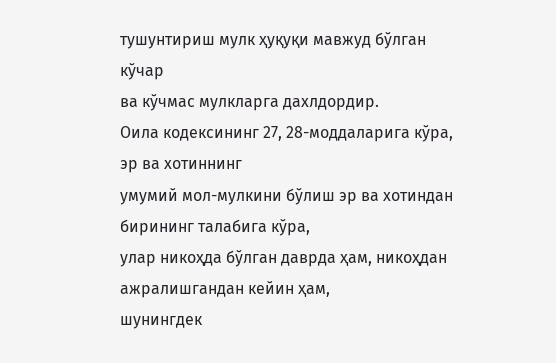тушунтириш мулк ҳуқуқи мавжуд бўлган кўчар
ва кўчмас мулкларга дахлдордир.
Оила кодексининг 27, 28-моддаларига кўра, эр ва хотиннинг
умумий мол-мулкини бўлиш эр ва хотиндан бирининг талабига кўра,
улар никоҳда бўлган даврда ҳам, никоҳдан ажралишгандан кейин ҳам,
шунингдек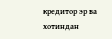кредитор эр ва хотиндан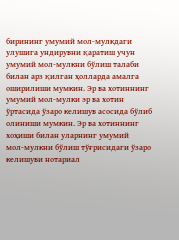бирининг умумий мол-мулкдаги
улушига ундирувни қаратиш учун умумий мол-мулкни бўлиш талаби
билан арз қилган ҳолларда амалга оширилиши мумкин. Эр ва хотиннинг
умумий мол-мулки эр ва хотин ўртасида ўзаро келишув асосида бўлиб
олиниши мумкин. Эр ва хотиннинг хоҳиши билан уларнинг умумий
мол-мулкни бўлиш тўғрисидаги ўзаро келишуви нотариал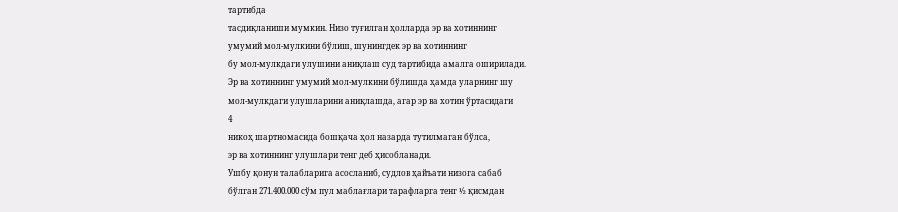тартибда
тасдиқланиши мумкин. Низо туғилган ҳолларда эр ва хотиннинг
умумий мол-мулкини бўлиш, шунингдек эр ва хотиннинг
бу мол-мулкдаги улушини аниқлаш суд тартибида амалга оширилади.
Эр ва хотиннинг умумий мол-мулкини бўлишда ҳамда уларнинг шу
мол-мулкдаги улушларини аниқлашда, агар эр ва хотин ўртасидаги
4
никоҳ шартномасида бошқача ҳол назарда тутилмаган бўлса,
эр ва хотиннинг улушлари тенг деб ҳисобланади.
Ушбу қонун талабларига асосланиб, судлов ҳайъати низога сабаб
бўлган 271.400.000 сўм пул маблағлари тарафларга тенг ½ қисмдан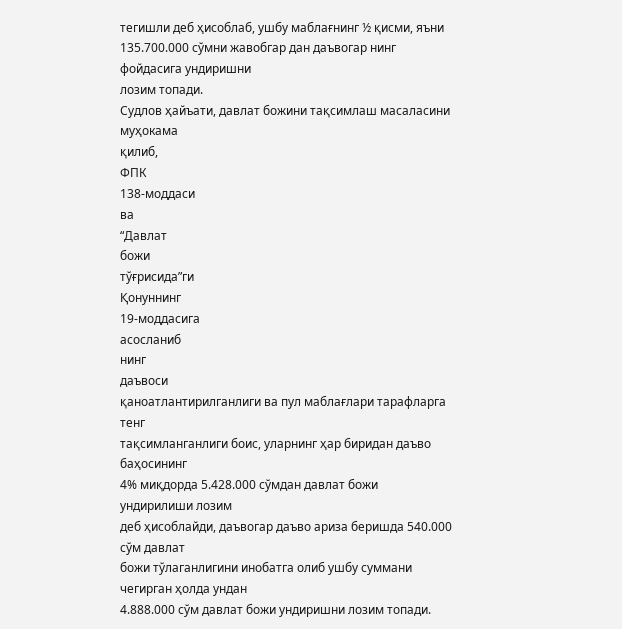тегишли деб ҳисоблаб, ушбу маблағнинг ½ қисми, яъни
135.700.000 сўмни жавобгар дан даъвогар нинг фойдасига ундиришни
лозим топади.
Судлов ҳайъати, давлат божини тақсимлаш масаласини муҳокама
қилиб,
ФПК
138-моддаси
ва
“Давлат
божи
тўғрисида”ги
Қонуннинг
19-моддасига
асосланиб
нинг
даъвоси
қаноатлантирилганлиги ва пул маблағлари тарафларга тенг
тақсимланганлиги боис, уларнинг ҳар биридан даъво баҳосининг
4% миқдорда 5.428.000 сўмдан давлат божи ундирилиши лозим
деб ҳисоблайди, даъвогар даъво ариза беришда 540.000 сўм давлат
божи тўлаганлигини инобатга олиб ушбу суммани чегирган ҳолда ундан
4.888.000 сўм давлат божи ундиришни лозим топади.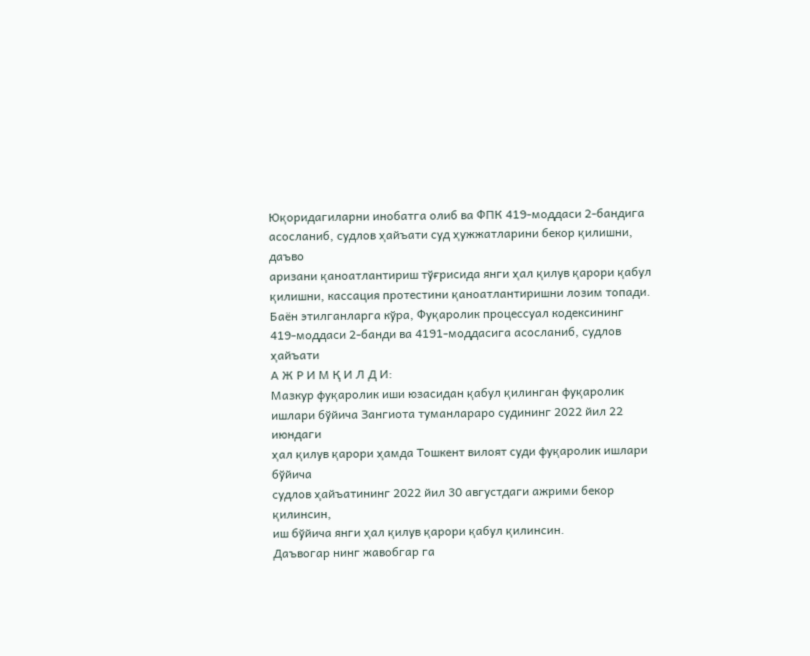Юқоридагиларни инобатга олиб ва ФПК 419-моддаси 2-бандига
асосланиб, судлов ҳайъати суд ҳужжатларини бекор қилишни, даъво
аризани қаноатлантириш тўғрисида янги ҳал қилув қарори қабул
қилишни, кассация протестини қаноатлантиришни лозим топади.
Баён этилганларга кўра, Фуқаролик процессуал кодексининг
419-моддаси 2-банди ва 4191-моддасига асосланиб, судлов ҳайъати
А Ж Р И М Қ И Л Д И:
Мазкур фуқаролик иши юзасидан қабул қилинган фуқаролик
ишлари бўйича Зангиота туманлараро судининг 2022 йил 22 июндаги
ҳал қилув қарори ҳамда Тошкент вилоят суди фуқаролик ишлари бўйича
судлов ҳайъатининг 2022 йил 30 августдаги ажрими бекор қилинсин,
иш бўйича янги ҳал қилув қарори қабул қилинсин.
Даъвогар нинг жавобгар га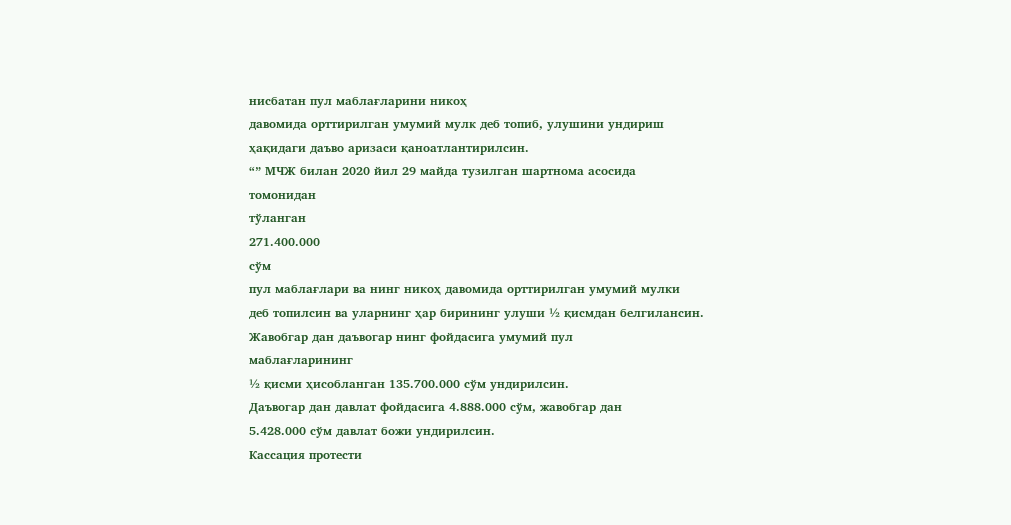нисбатан пул маблағларини никоҳ
давомида орттирилган умумий мулк деб топиб, улушини ундириш
ҳақидаги даъво аризаси қаноатлантирилсин.
“” МЧЖ билан 2020 йил 29 майда тузилган шартнома асосида
томонидан
тўланган
271.400.000
сўм
пул маблағлари ва нинг никоҳ давомида орттирилган умумий мулки
деб топилсин ва уларнинг ҳар бирининг улуши ½ қисмдан белгилансин.
Жавобгар дан даъвогар нинг фойдасига умумий пул
маблағларининг
½ қисми ҳисобланган 135.700.000 сўм ундирилсин.
Даъвогар дан давлат фойдасига 4.888.000 сўм, жавобгар дан
5.428.000 сўм давлат божи ундирилсин.
Кассация протести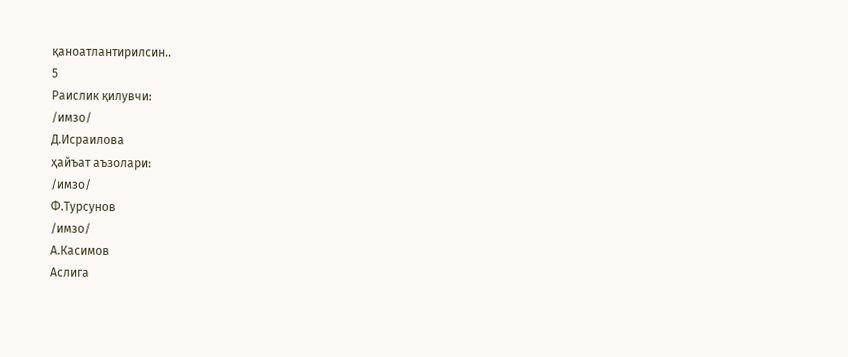қаноатлантирилсин..
5
Раислик қилувчи:
/имзо/
Д.Исраилова
ҳайъат аъзолари:
/имзо/
Ф.Турсунов
/имзо/
А.Касимов
Аслига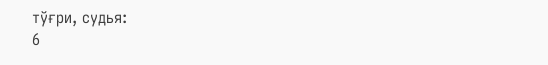тўғри, судья:
6